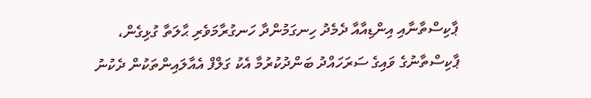ޕާކިސްތާނާއި އިންޑިއާއާ ދެމެދު ހިނގަމުންދާ ހަނގުރާމަވެރި ޙާލަތާ ގުޅިގެން، ޕާކިސްތާނުގެ ވައިގެ ސަރަހައްދު ބަންދުކުރުމާ އެކު ގަލްފް އެއާލައިންތަކުން ދެކުނު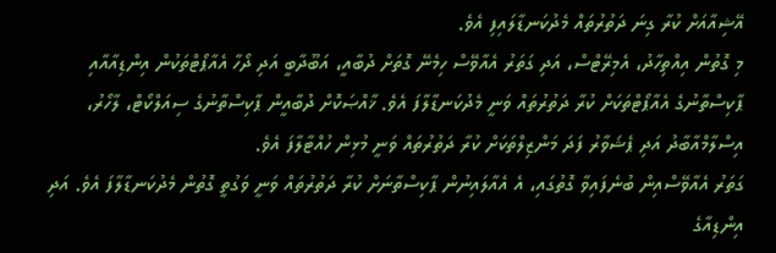އޭޝިއާއަށް ކުރާ ގިނަ ދަތުރުތައް މެދުކަނޑާލައިފި އެވެ.
މި ގޮތުން އިއްތިހާދު، އެމިރޭޓްސް، އަދި ގަތަރު އެއާވޭސް ހިމެނޭ ގޮތަށް ދުބާއީ، އަބޫދާބީ އަދި ދޯހާ އެއާޕޯޓްތަކުން އިންޑިއާއާއި ޕާކިސްތާނުގެ އެއާޕޯޓްތަކަށް ކުރާ ދަތުރުތައް ވަނީ މެދުކަނޑާލާފަ އެވެ. ޚާއްޞަކޮށް ދުބާއީން ޕާކިސްތާނުގެ ސިއަލްކޯޓް، ލާހޯރު، އިސްލާމްއާބާދު އަދި ޕެޝަވާރު ފަދަ މަންޒިލްތަކަށް ކުރާ ދަތުރުތައް ވަނީ މުޅިން ހުއްޓާލާފަ އެވެ.
ގަތަރު އެއާވޭސްއިން ބުނެފައިވާ ގޮތުގައި، އެ އެއާލައިނުން ޕާކިސްތާނަށް ކުރާ ދަތުރުތައް ވަނީ ވަގުތީ ގޮތުން މެދުކަނޑާލާފަ އެވެ. އަދި އިންޑިއާގެ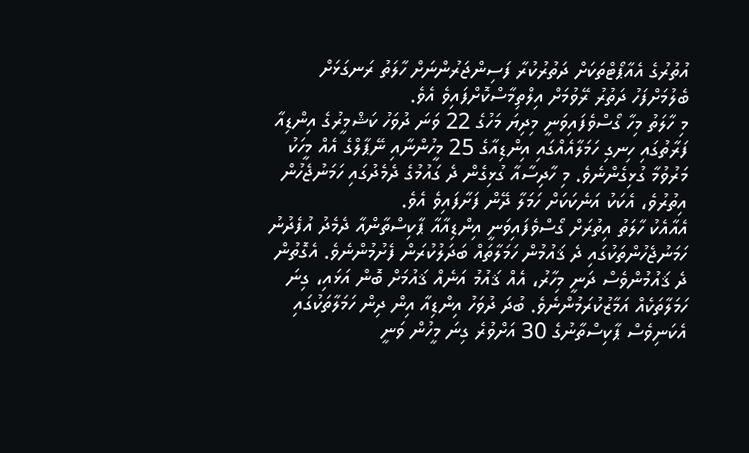އުތުރުގެ އެއާޕޯޓްތަކަށް ދަތުރުކުރާ ފަސިންޖަރުންނަށް ހާލަތު ރަނގަޅަށް ބެލުމަށްފަހު ދަތުރު ރޭވުމަށް އިލްތިމާސްކޮށްފައިވެ އެވެ.
މި ހާލަތު މިހާ ގޯސްވެފައިވަނީ މިދިޔަ މަހުގެ 22 ވަނަ ދުވަހު ކަޝްމީރުގެ އިންޑިއާ ފަރާތުގައި ހިނގި ހަމަލާއެއްގައި އިންޑިއާގެ 25 މީހުންނާއި ނޭޕާލްގެ އެއް މީހަކު މަރުވުމާ ގުޅިގެންނެވެ. މި ހާދިސާއާ ގުޅިގެން ދެ ގައުމުގެ ދެމެދުގައި ހަމަނުޖެހުން އިތުރުވެ، އެކަކު އަނެކަކަށް ހަމަލާ ދޭން ފަށާފައިވެ އެވެ.
އެއާއެކު ހާލަތު އިތުރަށް ގޯސްވެފައިވަނީ އިންޑިއާއާ ޕާކިސްތާންއާ ދެމެދު އުފެދުނު ހަމަނުޖެހުންތަކުގައި ދެ ޤައުމުން ހަމަލާތައް ބަދަލުކުރަން ފެށުމުންނެވެ. އެގޮތުން ދެ ޤައުމުންވެސް ދަނީ މިހާރު، އެއް ޤައުމު އަނެއް ޤައުމަށް ބޮން އަޅައި، ގިނަ ހަމަލާތަކެއް އަމާޒުކުރަމުންނެވެ. ބުދަ ދުވަހު އިންޑިއާ އިން ދިން ހަމަލާތަކުގައި އެކަނިވެސް ޕާކިސްތާނުގެ 30 އަށްވުރެ ގިނަ މީހުން ވަނީ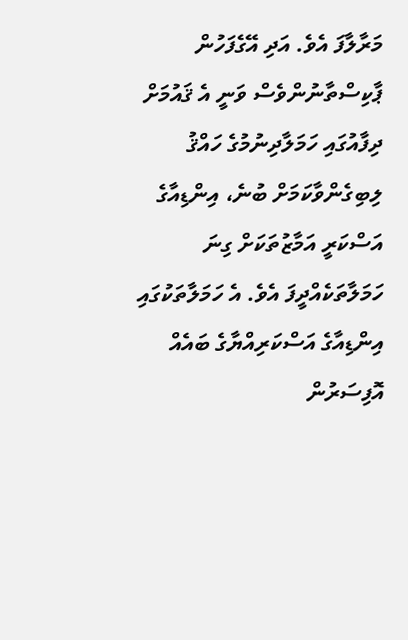މަރާލާފަ އެވެ. އަދި އޭގެފަހުން ޕާކިސްތާނުންވެސް ވަނީ އެ ޤައުމަށް ދިފާއުގައި ހަމަލާދިނުމުގެ ހައްޤު ލިބިގެންވާކަމަށް ބުނެ، އިންޑިއާގެ އަސްކަރީ އަމާޒުތަކަށް ގިނަ ހަމަލާތަކެއްދީފަ އެވެ. އެ ހަމަލާތަކުގައި އިންޑިއާގެ އަސްކަރިއްޔާގެ ބައެއް އޮފިސަރުން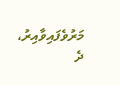މަރުވެފައިވާއިރު، ދެ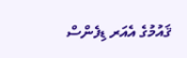ޤައުމުގެ އެއަރ ޑިފެންސް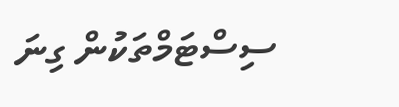ސިސްޓަމްތަކުން ގިނަ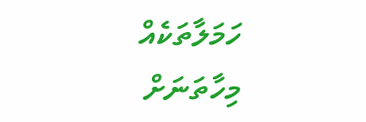ހަމަލާތަކެއް މިހާތަނަށް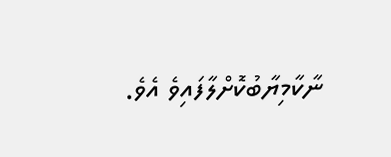ނާކާމިޔާބުކޮށްލާފައިވެ އެވެ.